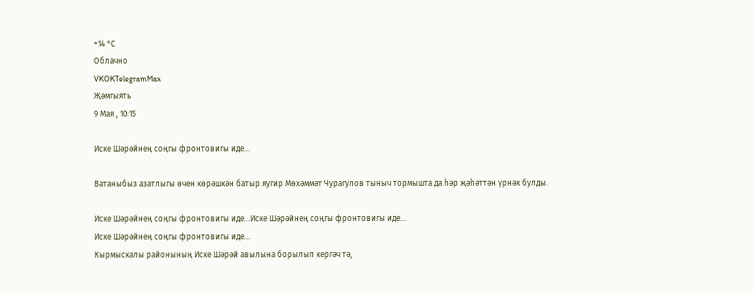+14 °С
Облачно
VKOKTelegramMax
Җәмгыять
9 Мая , 10:15

Иске Шәрәйнең соңгы фронтовигы иде...

Ватаныбыз азатлыгы өчен көрәшкән батыр яугир Мөхәммәт Чурагулов тыныч тормышта да һәр җәһәттән үрнәк булды.

Иске Шәрәйнең соңгы фронтовигы иде...Иске Шәрәйнең соңгы фронтовигы иде...
Иске Шәрәйнең соңгы фронтовигы иде...
Кырмыскалы районының Иске Шәрәй авылына борылып кергәч тә,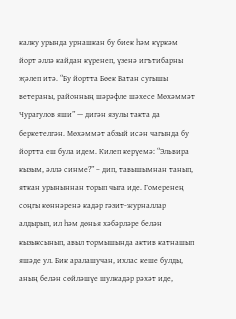калку урында урнашкан бу биек һәм күркәм йорт әллә кайдан күренеп, үзенә игътибарны җәлеп итә. “Бу йортта Бөек Ватан сугышы ветераны, районның шәрәфле шәхесе Мөхәммәт Чурагулов яши” — дигән язулы такта да беркетелгән. Мөхәммәт абзый исән чагында бу йортта еш була идем. Килеп керүемә: “Эльвира кызым, әллә синме?” – дип, тавышымнан танып, яткан урыныннан торып чыга иде. Гомеренең соңгы көннәренә кадәр гәзит-журналлар алдырып, ил һәм дөнья хәбәрләре белән кызыксынып, авыл тормышында актив катнашып яшәде ул. Бик аралашучан, ихлас кеше булды, аның белән сөйләшүе шулкадәр рәхәт иде,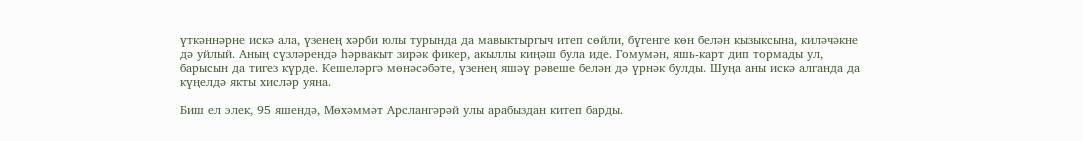үткәннәрне искә ала, үзенең хәрби юлы турында да мавыктыргыч итеп сөйли, бүгенге көн белән кызыксына, киләчәкне дә уйлый. Аның сүзләрендә һәрвакыт зирәк фикер, акыллы киңәш була иде. Гомумән, яшь-карт дип тормады ул, барысын да тигез күрде. Кешеләргә мөнәсәбәте, үзенең яшәү рәвеше белән дә үрнәк булды. Шуңа аны искә алганда да күңелдә якты хисләр уяна.

Биш ел элек, 95 яшендә, Мөхәммәт Арслангәрәй улы арабыздан китеп барды.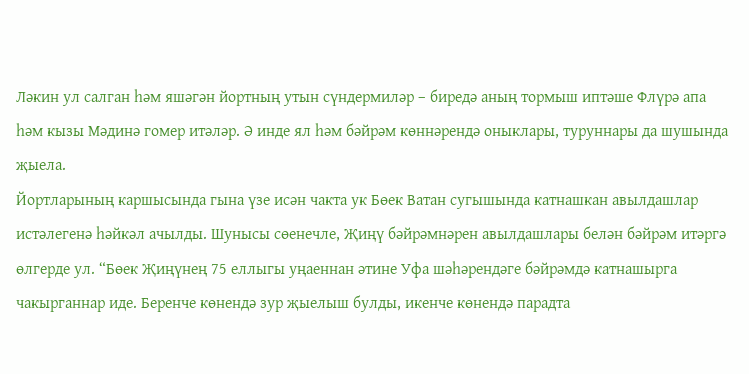Ләкин ул салган һәм яшәгән йортның утын сүндермиләр – биредә аның тормыш иптәше Флүрә апа һәм кызы Мәдинә гомер итәләр. Ә инде ял һәм бәйрәм көннәрендә оныклары, туруннары да шушында җыела.
Йортларының каршысында гына үзе исән чакта ук Бөек Ватан сугышында катнашкан авылдашлар истәлегенә һәйкәл ачылды. Шунысы сөенечле, Җиңү бәйрәмнәрен авылдашлары белән бәйрәм итәргә өлгерде ул. “Бөек Җиңүнең 75 еллыгы уңаеннан әтине Уфа шәһәрендәге бәйрәмдә катнашырга чакырганнар иде. Беренче көнендә зур җыелыш булды, икенче көнендә парадта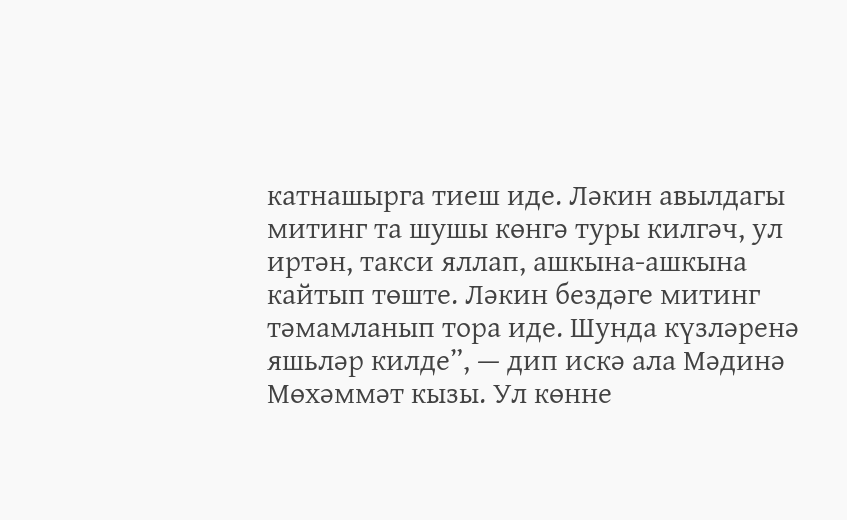катнашырга тиеш иде. Ләкин авылдагы митинг та шушы көнгә туры килгәч, ул иртән, такси яллап, ашкына-ашкына кайтып төште. Ләкин бездәге митинг тәмамланып тора иде. Шунда күзләренә яшьләр килде”, — дип искә ала Мәдинә Мөхәммәт кызы. Ул көнне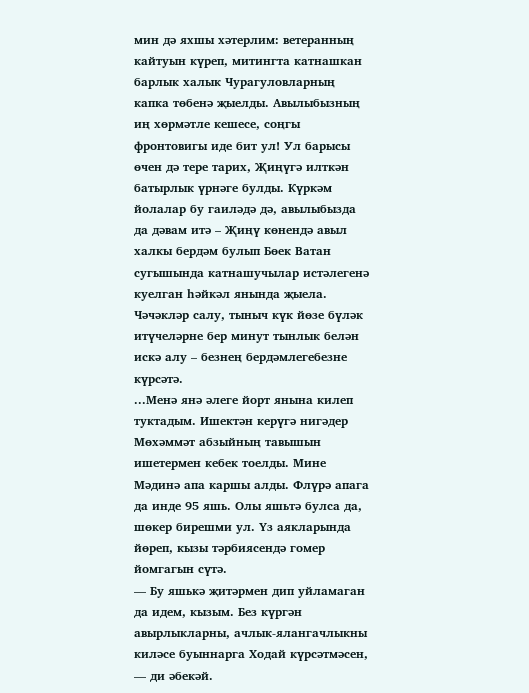мин дә яхшы хәтерлим: ветеранның кайтуын күреп, митингта катнашкан барлык халык Чурагуловларның капка төбенә җыелды. Авылыбызның иң хөрмәтле кешесе, соңгы фронтовигы иде бит ул! Ул барысы өчен дә тере тарих, Җиңүгә илткән батырлык үрнәге булды. Күркәм йолалар бу гаиләдә дә, авылыбызда да дәвам итә – Җиңү көнендә авыл халкы бердәм булып Бөек Ватан сугышында катнашучылар истәлегенә куелган һәйкәл янында җыела. Чәчәкләр салу, тыныч күк йөзе бүләк итүчеләрне бер минут тынлык белән искә алу – безнең бердәмлегебезне күрсәтә.
...Менә янә әлеге йорт янына килеп туктадым. Ишектән керүгә нигәдер Мөхәммәт абзыйның тавышын ишетермен кебек тоелды. Мине Мәдинә апа каршы алды. Флүрә апага да инде 95 яшь. Олы яшьтә булса да, шөкер бирешми ул. Үз аякларында йөреп, кызы тәрбиясендә гомер йомгагын сүтә.
— Бу яшькә җитәрмен дип уйламаган да идем, кызым. Без күргән авырлыкларны, ачлык-ялангачлыкны киләсе буыннарга Ходай күрсәтмәсен, — ди әбекәй.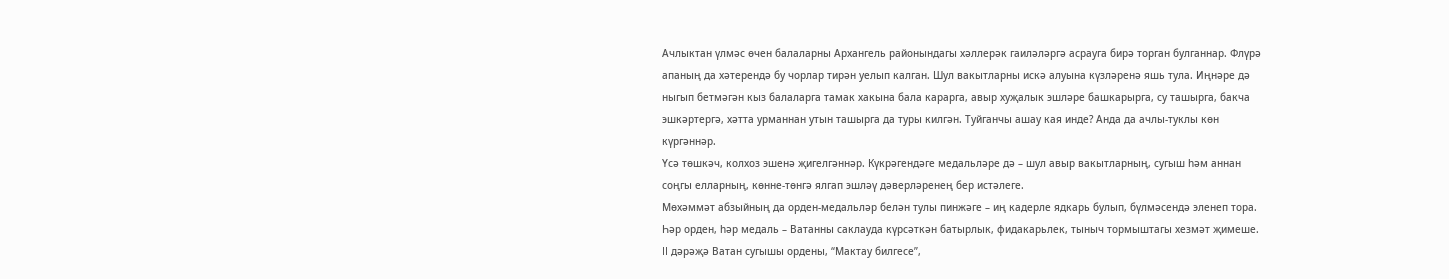Ачлыктан үлмәс өчен балаларны Архангель районындагы хәллерәк гаиләләргә асрауга бирә торган булганнар. Флүрә апаның да хәтерендә бу чорлар тирән уелып калган. Шул вакытларны искә алуына күзләренә яшь тула. Иңнәре дә ныгып бетмәгән кыз балаларга тамак хакына бала карарга, авыр хуҗалык эшләре башкарырга, су ташырга, бакча эшкәртергә, хәтта урманнан утын ташырга да туры килгән. Туйганчы ашау кая инде? Анда да ачлы-туклы көн күргәннәр.
Үсә төшкәч, колхоз эшенә җигелгәннәр. Күкрәгендәге медальләре дә – шул авыр вакытларның, сугыш һәм аннан соңгы елларның, көнне-төнгә ялгап эшләү дәверләренең бер истәлеге.
Мөхәммәт абзыйның да орден-медальләр белән тулы пинжәге – иң кадерле ядкарь булып, бүлмәсендә эленеп тора. Һәр орден, һәр медаль – Ватанны саклауда күрсәткән батырлык, фидакарьлек, тыныч тормыштагы хезмәт җимеше. II дәрәҗә Ватан сугышы ордены, “Мактау билгесе”,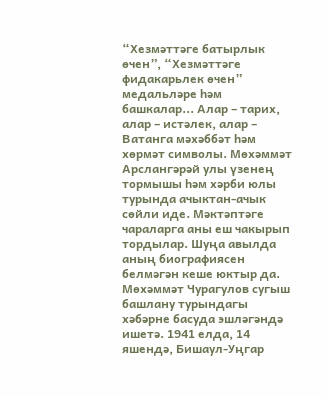“Хезмәттәге батырлык өчен”, “Хезмәттәге фидакарьлек өчен” медальләре һәм башкалар... Алар – тарих, алар – истәлек, алар – Ватанга мәхәббәт һәм хөрмәт символы. Мөхәммәт Арслангәрәй улы үзенең тормышы һәм хәрби юлы турында ачыктан-ачык сөйли иде. Мәктәптәге чараларга аны еш чакырып тордылар. Шуңа авылда аның биографиясен белмәгән кеше юктыр да.
Мөхәммәт Чурагулов сугыш башлану турындагы хәбәрне басуда эшләгәндә ишетә. 1941 елда, 14 яшендә, Бишаул-Уңгар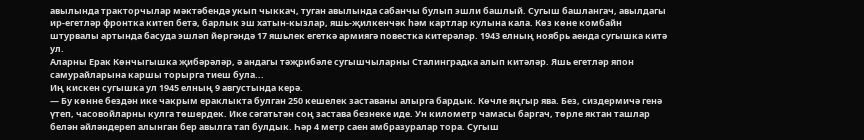авылында тракторчылар мәктәбендә укып чыккач, туган авылында сабанчы булып эшли башлый. Сугыш башлангач, авылдагы ир-егетләр фронтка китеп бетә, барлык эш хатын-кызлар, яшь-җилкенчәк һәм картлар кулына кала. Көз көне комбайн штурвалы артында басуда эшләп йөргәндә 17 яшьлек егеткә армиягә повестка китерәләр. 1943 елның ноябрь аенда сугышка китә ул.
Аларны Ерак Көнчыгышка җибәрәләр, ә андагы тәҗрибәле сугышчыларны Сталинградка алып китәләр. Яшь егетләр япон самурайларына каршы торырга тиеш була...
Иң кискен сугышка ул 1945 елның 9 августында керә.
— Бу көнне бездән ике чакрым ераклыкта булган 250 кешелек заставаны алырга бардык. Көчле яңгыр ява. Без, сиздермичә генә үтеп, часовойларны кулга төшердек. Ике сәгатьтән соң застава безнеке иде. Ун километр чамасы баргач, төрле яктан ташлар белән әйләндереп алынган бер авылга тап булдык. Һәр 4 метр саен амбразуралар тора. Сугыш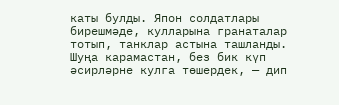каты булды. Япон солдатлары бирешмәде, кулларына гранаталар тотып, танклар астына ташланды. Шуңа карамастан, без бик күп әсирләрне кулга төшердек, — дип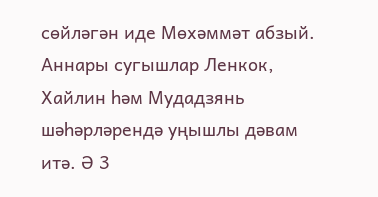сөйләгән иде Мөхәммәт абзый.
Аннары сугышлар Ленкок, Хайлин һәм Мудадзянь шәһәрләрендә уңышлы дәвам итә. Ә 3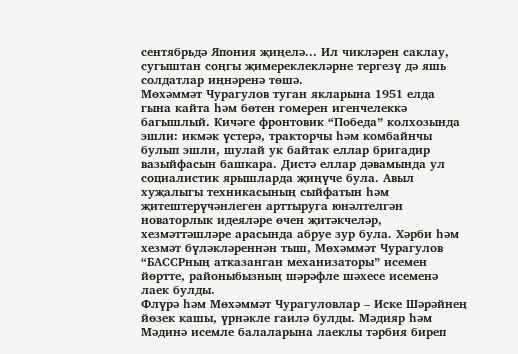сентябрьдә Япония җиңелә... Ил чикләрен саклау, сугыштан соңгы җимереклекләрне тергезү дә яшь солдатлар иңнәренә төшә.
Мөхәммәт Чурагулов туган якларына 1951 елда гына кайта һәм бөтен гомерен игенчелеккә багышлый. Кичәге фронтовик “Победа” колхозында эшли: икмәк үстерә, тракторчы һәм комбайнчы булып эшли, шулай ук байтак еллар бригадир вазыйфасын башкара. Дистә еллар дәвамында ул социалистик ярышларда җиңүче була. Авыл хуҗалыгы техникасының сыйфатын һәм җитештерүчәнлеген арттыруга юнәлтелгән новаторлык идеяләре өчен җитәкчеләр, хезмәттәшләре арасында абруе зур була. Хәрби һәм хезмәт бүләкләреннән тыш, Мөхәммәт Чурагулов “БАССРның атказанган механизаторы” исемен йөртте, районыбызның шәрәфле шәхесе исеменә лаек булды.
Флүрә һәм Мөхәммәт Чурагуловлар – Иске Шәрәйнең йөзек кашы, үрнәкле гаилә булды. Мәдияр һәм Мәдинә исемле балаларына лаеклы тәрбия биреп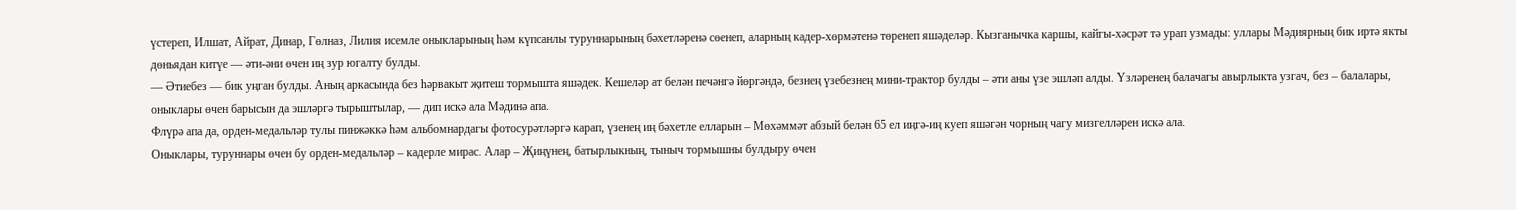үстереп, Илшат, Айрат, Динар, Гөлназ, Лилия исемле оныкларының һәм күпсанлы туруннарының бәхетләренә сөенеп, аларның кадер-хөрмәтенә төренеп яшәделәр. Кызганычка каршы, кайгы-хәсрәт тә урап узмады: уллары Мәдиярның бик иртә якты дөньядан китүе — әти-әни өчен иң зур югалту булды.
— Әтиебез — бик уңган булды. Аның аркасында без һәрвакыт җитеш тормышта яшәдек. Кешеләр ат белән печәнгә йөргәндә, безнең үзебезнең мини-трактор булды – әти аны үзе эшләп алды. Үзләренең балачагы авырлыкта узгач, без – балалары, оныклары өчен барысын да эшләргә тырыштылар, — дип искә ала Мәдинә апа.
Флүрә апа да, орден-медальләр тулы пинжәккә һәм альбомнардагы фотосурәтләргә карап, үзенең иң бәхетле елларын – Мөхәммәт абзый белән 65 ел иңгә-иң куеп яшәгән чорның чагу мизгелләрен искә ала.
Оныклары, туруннары өчен бу орден-медальләр – кадерле мирас. Алар – Җиңүнең, батырлыкның, тыныч тормышны булдыру өчен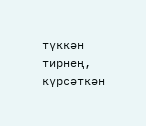түккән тирнең, күрсәткән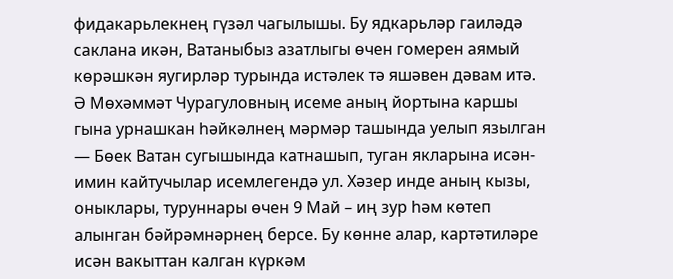фидакарьлекнең гүзәл чагылышы. Бу ядкарьләр гаиләдә саклана икән, Ватаныбыз азатлыгы өчен гомерен аямый көрәшкән яугирләр турында истәлек тә яшәвен дәвам итә.
Ә Мөхәммәт Чурагуловның исеме аның йортына каршы гына урнашкан һәйкәлнең мәрмәр ташында уелып язылган — Бөек Ватан сугышында катнашып, туган якларына исән-имин кайтучылар исемлегендә ул. Хәзер инде аның кызы, оныклары, туруннары өчен 9 Май – иң зур һәм көтеп алынган бәйрәмнәрнең берсе. Бу көнне алар, картәтиләре исән вакыттан калган күркәм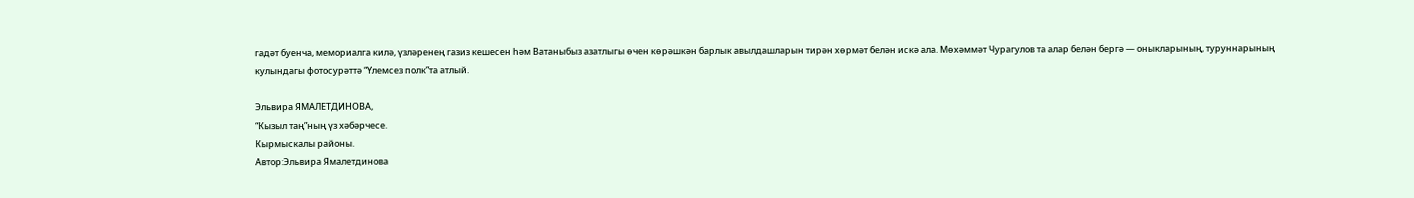гадәт буенча, мемориалга килә, үзләренең газиз кешесен һәм Ватаныбыз азатлыгы өчен көрәшкән барлык авылдашларын тирән хөрмәт белән искә ала. Мөхәммәт Чурагулов та алар белән бергә — оныкларының, туруннарының кулындагы фотосурәттә “Үлемсез полк”та атлый.

Эльвира ЯМАЛЕТДИНОВА,
“Кызыл таң”ның үз хәбәрчесе.
Кырмыскалы районы.
Автор:Эльвира Ямалетдинова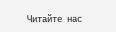Читайте нас